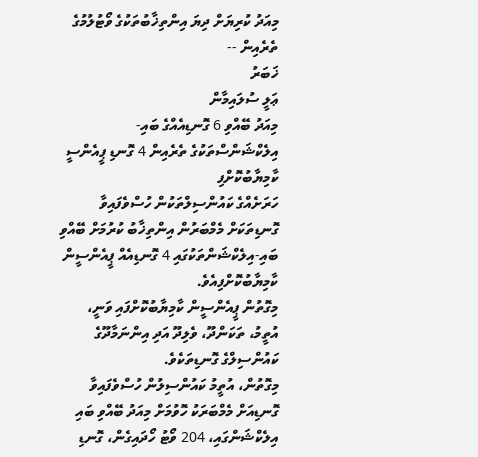މިއަދު ކުރިޔަށް ދިޔަ އިންތިޚާބުތަކުގެ ވޯޓުލުމުގެ ތެރެއިން --
ޚަބަރު
ޢަލީ ސުލައިމާން
މިއަދު ބޭއްވި 6 ގޮނޑިއެއްގެ ބައި-އިލެކްޝަންސްތަކުގެ ތެރެއިން 4 ގޮނޑި ޕީއެންސީ ކާމިޔާބުކޮށްފި
ހަރަށެއްގެ ކައުންސިލްތަކުން ހުސްވެފައިވާ ގޮނޑިތަކަށް މެމްބަރުން އިންތިޚާބު ކުރުމަށް ބޭއްވި ބައި-އިލެކްޝަންތަކުގައި 4 ގޮނޑިއެއް ޕީއެންސީން ކާމިޔާބުކޮށްފިއެވެ.
މިގޮތުން ޕީއެންސީން ކާމިޔާބުކޮށްފައި ވަނީ،  އުތީމު، ތަކަންދޫ، ވެލިދޫ އަދި އިންނަމާދޫގެ ކައުންސިލްގެ ގޮނޑިތަކެވެ.
މިގޮތުން، އުތީމު ކައުންސިލުން ހުސްވެފައިވާ ގޮނޑިއަށް މެމްބަރަކު ހޮވުމަށް މިއަދު ބޭއްވި ބައި އިލެކްޝަންގައި، 204 ވޯޓު ހޯދައިގެން، ގޮނޑި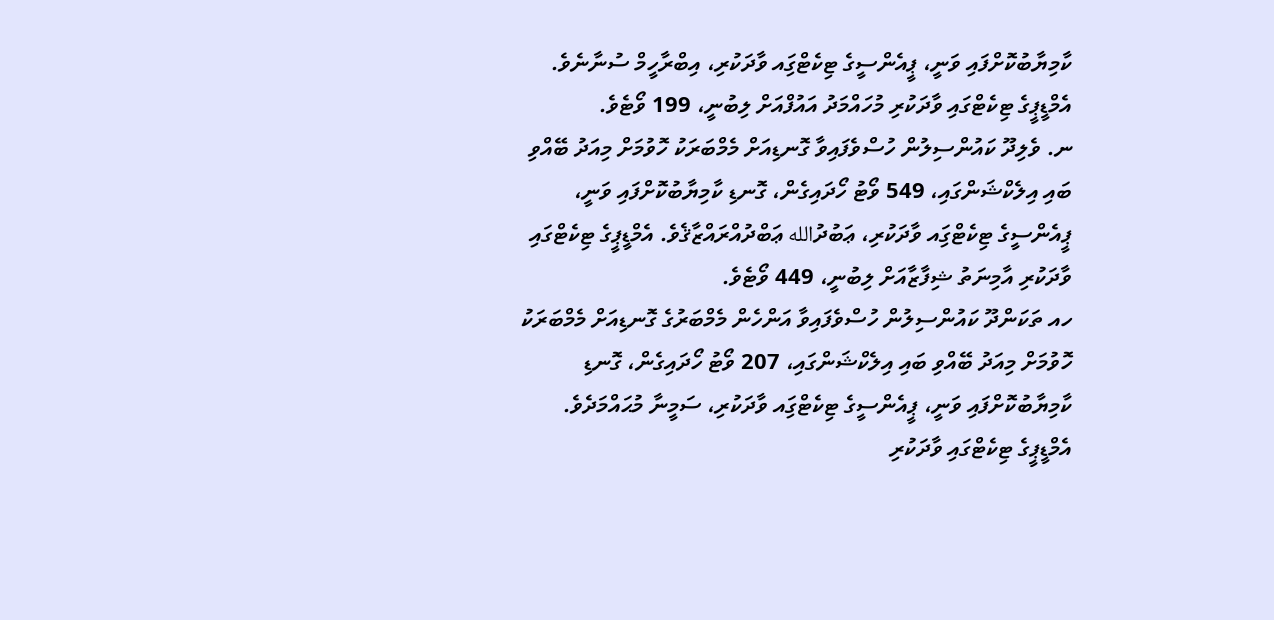ކާމިޔާބުކޮށްފައި ވަނީ، ޕީއެންސީގެ ޓިކެޓްގަިއ ވާދަކުރި، އިބްރާހީމް ސުނާނެވެ. އެމްޑީޕީގެ ޓިކެޓްގައި ވާދަކުރި މުހައްމަދު އައުފްއަށް ލިބުނީ، 199 ވޯޓެވެ.
ނ. ވެލިދޫ ކައުންސިލުން ހުސްވެފައިވާ ގޮނޑިއަށް މެމްބަރަކު ހޮވުމަށް މިއަދު ބޭއްވި ބައި އިލެކްޝަންގައި، 549 ވޯޓު ހޯދައިގެން، ގޮނޑި ކާމިޔާބުކޮށްފައި ވަނީ، ޕީއެންސީގެ ޓިކެޓްގަިއ ވާދަކުރި، ޢަބުދުالله ޢަބްދުއްރައްޒާޤެވެ. އެމްޑީޕީގެ ޓިކެޓްގައި ވާދަކުރި އާމިނަތު ޝިފާޒާއަށް ލިބުނީ، 449 ވޯޓެވެ.
ހއ ތަކަންދޫ ކައުންސިލުން ހުސްވެފައިވާ އަންހެން މެމްބަރުގެ ގޮނޑިއަށް މެމްބަރަކު ހޮވުމަށް މިއަދު ބޭއްވި ބައި އިލެކްޝަންގައި، 207 ވޯޓު ހޯދައިގެން، ގޮނޑި ކާމިޔާބުކޮށްފައި ވަނީ، ޕީއެންސީގެ ޓިކެޓްގަިއ ވާދަކުރި، ސަމީނާ މުޙައްމަދެވެ. އެމްޑީޕީގެ ޓިކެޓްގައި ވާދަކުރި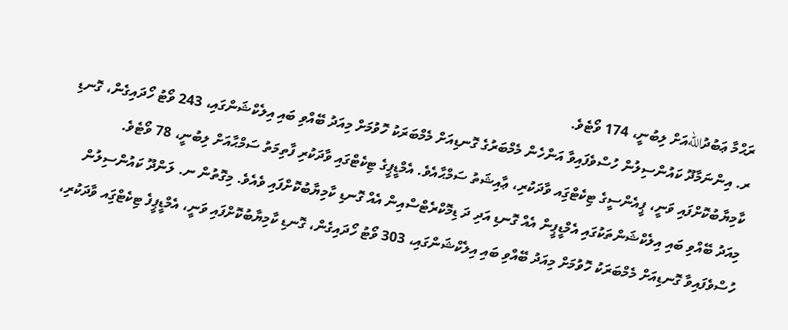ރަޙްމާ ޢަބުދުاللهއަށް ލިބުނީ، 174 ވޯޓެވެ.
ރ. އިންނަމާދޫ ކައުންސިލުން ހުސްވެފައިވާ އަންހެން މެމްބަރުގެ ގޮނޑިއަށް މެމްބަރަކު ހޮވުމަށް މިއަދު ބޭއްވި ބައި އިލެކްޝަންގައި، 243 ވޯޓު ހޯދައިގެން، ގޮނޑި ކާމިޔާބުކޮށްފައި ވަނީ، ޕީއެންސީގެ ޓިކެޓްގަިއ ވާދަކުރި، ޢާއިޝަތު ސަމްޙާއެވެ. އެމްޑީޕީގެ ޓިކެޓްގައި ވާދަކުރި ފާތިމަތު ސަމްޙާއަށް ލިބުނީ، 78 ވޯޓެވެ.
މިއަދު ބޭއްވި ބައި އިލެކްޝަންތަކުގައި އެމްޑީޕީން އެއް ގޮނޑި އަދި ދަ ޑިމޮކްރެޓްސްއިން އެއް ގޮނޑި ކާމިޔާބުކޮށްފައި ވެއެވެ. މިގޮތުން ނ. ލަންދޫ ކައުންސިލުން ހުސްވެފައިވާ ގޮނޑިއަށް މެމްބަރަކު ހޮވުމަށް މިއަދު ބޭއްވި ބައި އިލެކްޝަންގައި، 303 ވޯޓު ހޯދައިގެން، ގޮނޑި ކާމިޔާބުކޮށްފައި ވަނީ، އެމްޑީޕީފެ ޓިކެޓްގަިއ ވާދަކުރި،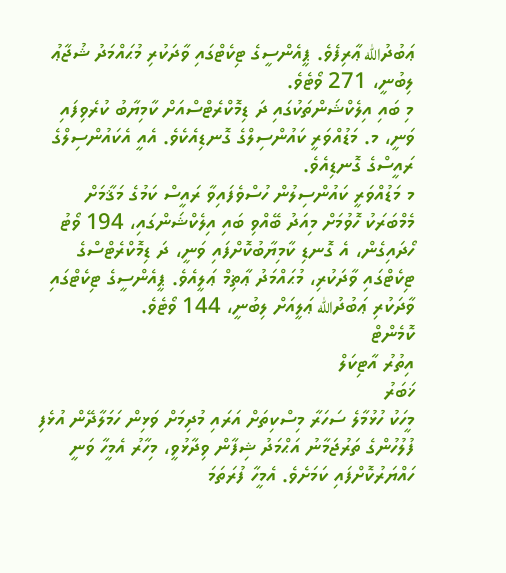ޢަބުދުالله ޢާރިފެވެ. ޕީއެންސީގެ ޓިކެޓްގައި ވާދަކުރި މުޙައްމަދު ޝުޖާޢު ލިބުނީ، 271 ވޯޓެވެ.
މި ބައި އިލެކްޝަންތަކުގައި ދަ ޑިމޮކްރެޓްސްއަށް ކާމިޔާބު ކުރެވިފައި ވަނީ، މ. މަޑުއްވަރީ ކައުންސިލްގެ ގޮނޑިއެކެވެ. އެއީ އެކައުންސިލްގެ ރައީސްގެ ގޮނޑިއެވެ.
މ މަޑުއްވަރީ ކައުންސިލުން ހުސްވެފައިވާ ރައީސް ކަމުގެ މަޤާމަށް މެމްބަރަކު ހޮވުމަށް މިއަދު ބޭއްވި ބައި އިލެކްޝަންގައި، 194 ވޯޓު ހޯދައިގެން، އެ ގޮނޑި ކާމިޔާބުކޮށްފައި ވަނީ، ދަ ޑިމޮކްރެޓްސްގެ ޓިކެޓްގައި ވާދަކުރި، މުޙައްމަދު ޢާޡިމް ޢަލީއެވެ. ޕީއެންސީގެ ޓިކެޓްގައި ވާދަކުރި ޢަބުދުالله ޢަލީއަށް ލިބުނީ، 144 ވޯޓެވެ.
ކޮމެންޓް
އިތުރު އާޓިކަލް
ޚަބަރު
މީހަކު ހުޅުމާލެ ސަހަރާ މިސްކިތަށް އަރައި މުދިމަށް ވަޅިން ހަމަލާދޭން އުޅެފި
ފުލުހުންގެ ތަރުޖަމާނު އަޙްމަދު ޝިފާން ވިދާޅުވީ، މިހާރު އެމީހާ ވަނީ ހައްޔަރުކޮށްފައި ކަމަށެވެ. އެމީހާ ފުރަތަމަ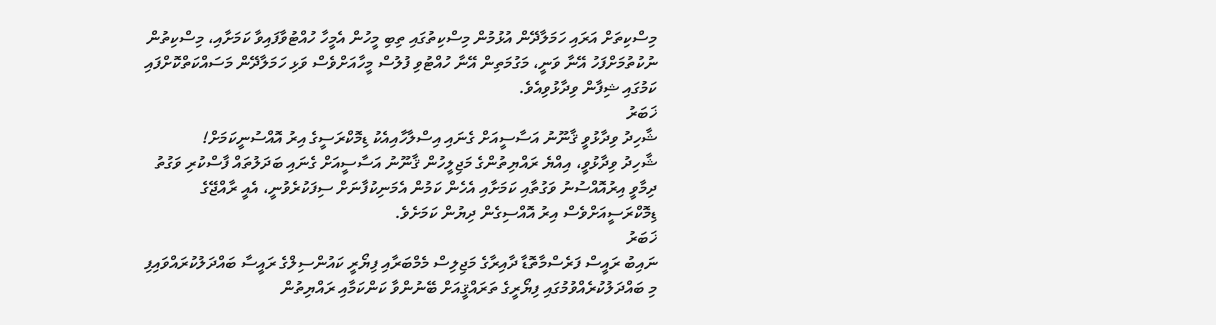މިސްކިތަށް އަރައި ހަމަލާދޭން އުޅުމުން މިސްކިތުގައި ތިބި މީހުން އެމީހާ ހުއްޓުވާފައިވާ ކަމަށާއި، މިސްކިތުން ނުކުތުމަށްފަހު އޭނާ ވަނީ، މަގުމަތިން އޭނާ ހުއްޓުވި ފުލުސް މީހާއަށްވެސް ވަޅި ހަމަލާދޭން މަސައްކަތްކޮށްފައި ކަމުގައި ޝިފާން ވިދާޅުވިއެވެ.
ޚަބަރު
ޝާހިދު ވިދާޅުވީ ޤާނޫނު އަސާސީއަށް ގެނައި އިސްލާހާއިއެކު ޑިމޮކްރަސީގެ އިރު އޮއްސުނީކަމަށް!
ޝާހިދު ވިދާޅުވީ، އިއްޔެ ރައްޔިތުންގެ މަޖިލީހުން ޤާނޫނު އަސާސީއަށް ގެނައި ބަދަލުތައް ފާސްކުރި ވަގުތު ދިމާވީ އިރުއޮއްސުނު ވަގުތާއި ކަމަށާއި އެހެން ކަމުން އެމަނިކުފާނަށް ސިފަކުރެވުނީ، އެއީ ރާއްޖޭގެ ޑިމޮކްރަސީއަށްވެސް އިރު އޮއްސިގެން ދިޔުން ކަމަށެވެ.
ޚަބަރު
ނައިބު ރައީސް ފަރެސްމާތޮޑާ ދާއިރާގެ މަޖިލިސް މެމްބަރާއި ފިޔޯރީ ކައުންސިލްގެ ރައީސާ ބައްދަލުކުރައްވައިފި
މި ބައްދަލުކުރެއްވުމުގައި ފިޔޯރީގެ ތަރައްޤީއަށް ބޭނުންވާ ކަންކަމާއި ރައްޔިތުން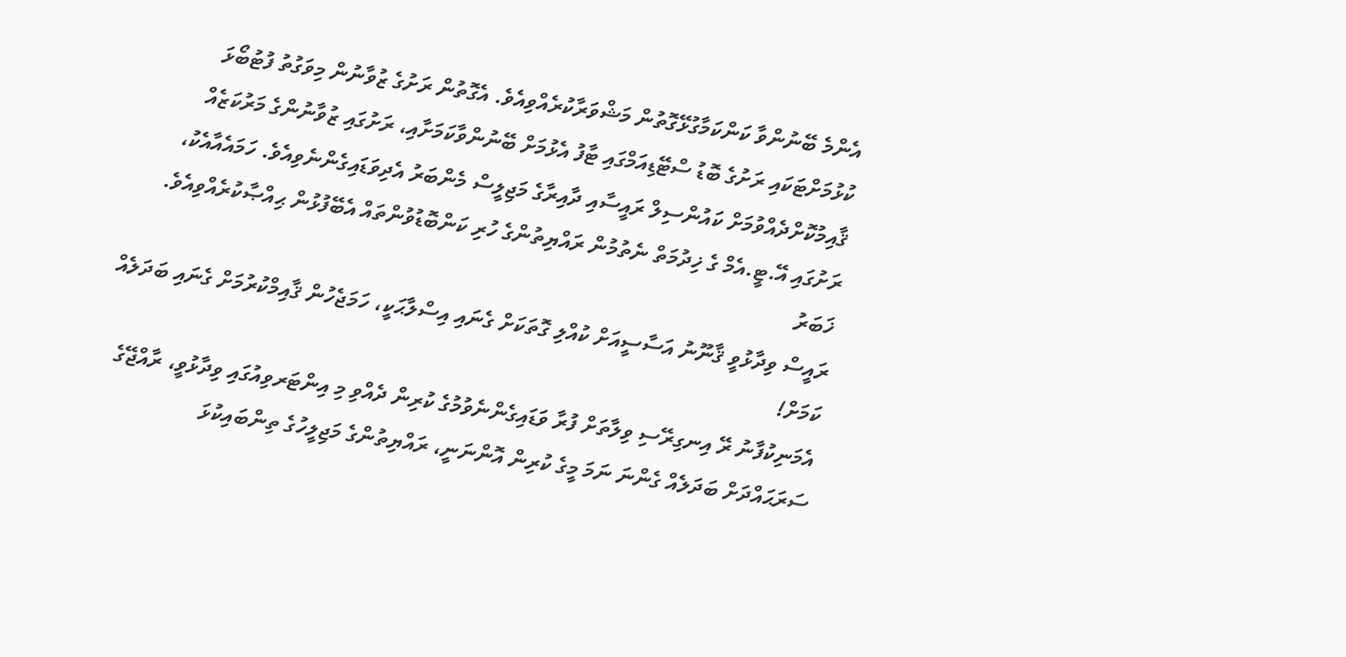އެންމެ ބޭނުންވާ ކަންކަމާގުޅޭގޮތުން މަޝްވަރާކުރެއްވިއެވެ. އެގޮތުން ރަށުގެ ޒުވާނުން މިވަގުތު ފުޓުބޯޅަ ކުޅުމަށްޓަކައި ރަށުގެ ބޮޑު ސްޓޭޑިއަމްގައި ޓާފު އެޅުމަށް ބޭނުންވާކަމަށާއި، ރަށުގައި ޒުވާނުންގެ މަރުކަޒެއް ޤާއިމުކޮށްދެއްވުމަށް ކައުންސިލް ރައީސާއި ދާއިރާގެ މަޖިލީސް މެންބަރު އެދިވަޑައިގެންނެވިއެވެ. ހަމައެއާއެކު، ރަށުގައި އޭ.ޓީ.އެމް ގެ ޚިދުމަތް ނެތުމުން ރައްޔިތުންގެ ހުރި ކަންބޮޑުވުންތައް އެބޭފުޅުން ޙިއްޞާކުރެއްވިއެވެ.
ޚަބަރު
ރައީސް ވިދާޅުވީ ޤާނޫނު އަސާސީއަށް ކުއްލި ގޮތަކަށް ގެނައި އިސްލާޙަކީ، ހަމަޖެހުން ޤާއިމްކުރުމަށް ގެނައި ބަދަލެއް ކަމަށް!
އެމަނިކުފާނު ރޭ އިނގިރޭސި ވިލާތަށް ފުރާ ވަޑައިގެންނެވުމުގެ ކުރިން ދެއްވި މި އިންޓަރވިއުގައި ވިދާޅުވީ، ރާއްޖޭގެ ސަރަޙައްދަށް ބަދަލެއް ގެންނަ ނަމަ މީގެ ކުރިން އޮންނަނީ، ރައްޔިތުންގެ މަޖިލީހުގެ ތިންބައިކުޅަ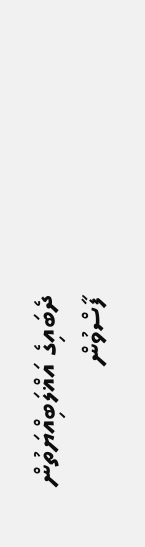ދެބައިގެ އަޣްލަބިއްޔަތުން ފާސްވުން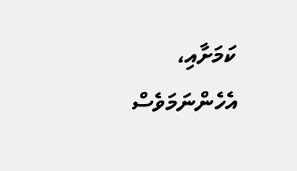ކަމަށާއި، އެހެންނަމަވެސް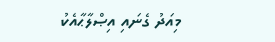މިއަދު ގެނައި އިޞްލާޙާއެކު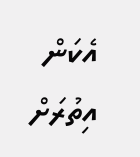އެކަން އިތުރަށް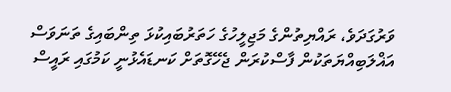ވަރުގަދަވެ، ރައްޔިތުންގެ މަޖިލީހުގެ ހަތަރުބައިކުޅަ ތިންބައިގެ ތަނަވަސް އަޣްލަބިއްޔަތަކުން ފާސްކުރަން ޖެހޭގޮތަށް ކަނޑައެޅުނީ ކަމުގައި ރައީސް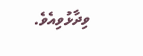ވިދާޅުވިއެވެ.